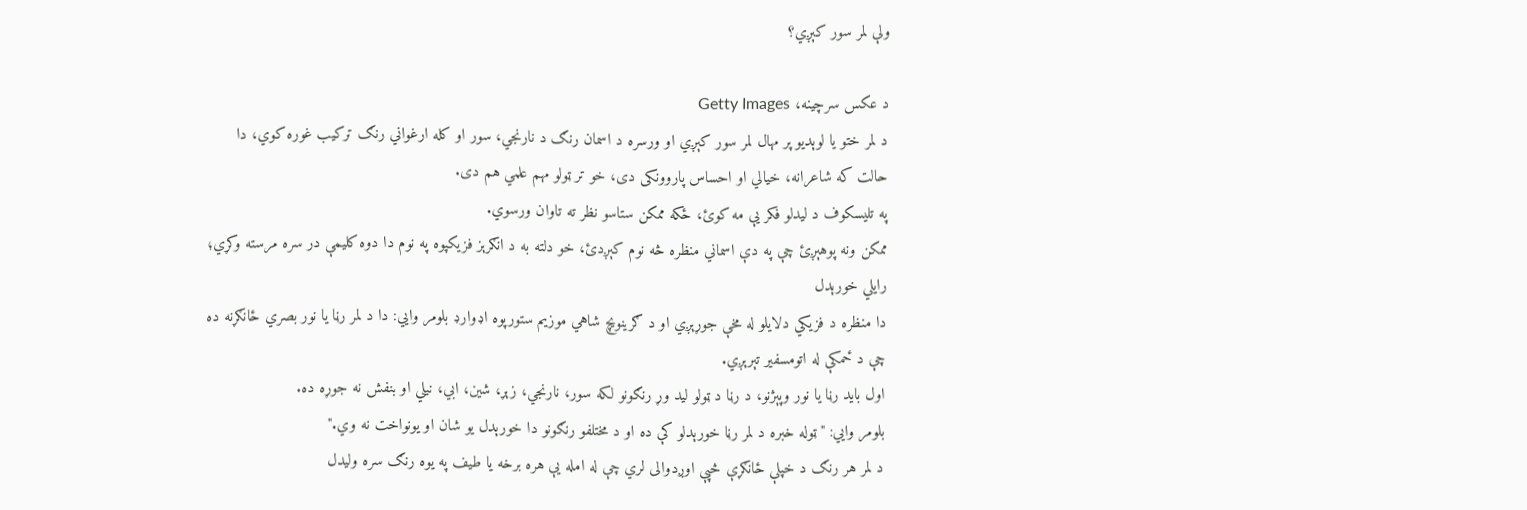ولې لمر سور کېږي؟

د عکس سرچینه، Getty Images
د لمر ختو یا لوېدیو پر مهال لمر سور کېږي او ورسره د اسمان رنګ د نارنجي، سور او کله ارغواني رنګ ترکیب غوره کوي، دا حالت که شاعرانه، خیالي او احساس پاروونکی دی، خو تر ټولو مهم علمي هم دی.
په تلیسکوف د لیدلو فکر یې مه کوئ، ځکه ممکن ستاسو نظر ته تاوان ورسوي.
ممکن ونه پوهېږئ چې په دې اسماني منظره څه نوم کېږدئ، خو دلته به د انګرېز فزیکپوه په نوم دا دوه کلیمې در سره مرسته وکړي؛ رایلي خورېدل
دا منظره د فزیکي دلایلو له مخې جوړېږي او د ګرینویچ شاهي موزیم ستورپوه اډوارډ بلومر وايي: دا د لمر رڼا یا نور بصري ځانګړنه ده چې د ځمکې له اتومسفیر تېرېږي.
اول باید رڼا یا نور وپېژنو، د رڼا د ټولو لید وړ رنګونو لکه سور، نارنجي، زېړ، شین، ابي، نیلي او بنفش نه جوړه ده.
بلومر وايي: "ټوله خبره د لمر رڼا خورېدلو کې ده او د مختلفو رنګونو دا خورېدل یو شان او یونواخت نه وي."
د لمر هر رنګ د خپلې ځانګړې څپې اوږدوالی لري چې له امله یې هره برخه یا طیف په یوه رنګ سره ولیدل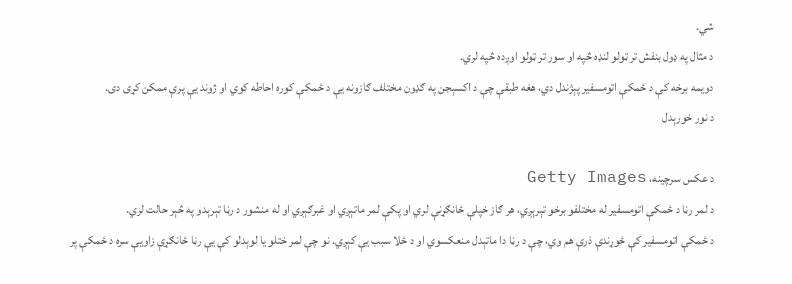شي.
د مثال په ډول بنفش تر ټولو لنډه څپه او سور تر ټولو اوږده څپه لري.
دویمه برخه کې د ځمکې اتومسفیر پېژندل دي، هغه طبقې چې د اکسېجن په ګډون مختلف ګازونه یې د ځمکې کوره احاطه کوي او ژوند یې پرې ممکن کړی دی.
د نور خورېدل

د عکس سرچینه، Getty Images
د لمر رڼا د ځمکې اتومسفیر له مختلفو برخو تېرېږي، هر ګاز خپلې ځانګړنې لري او پکې لمر ماتېږي او غبرګېږي او له منشور د رڼا تېرېدو په څېر حالت لري.
د ځمکې اتومسفیر کې ځوړندې ذرې هم وي، چې د رڼا دا ماتېدل منعکسوي او د ځلا سبب یې کېږي. نو چې لمر ختلو یا لوېدلو کې یې رڼا ځانګړې زاویې سره د ځمکې پر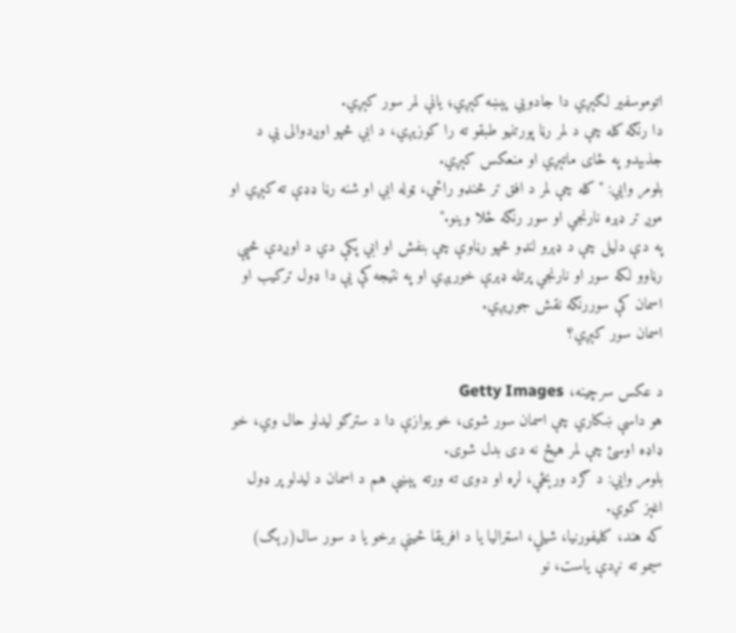اتوموسفیر لګېږي دا جادويي پېښه کېږي؛ یانې لمر سور کېږي.
دا رنګه کله چې د لمر رڼا پورتنیو طبقو ته را کوزېږي، د ابي څپو اوږدوالی یې د جذبېدو په ځای ماتېږي او منعکس کېږي.
بلومر وايي: "کله چې لمر د افق تر څنډو راځي، ټوله ابي او شنه رڼا ډډې ته کېږي او موږ تر ډېره نارنجي او سور رنګه ځلا وینو."
په دې دلیل چې د ډېرو لنډو څپو رڼاوې چې بنفش او ابي پکې دي د اوږدې څپې رڼاوو لکه سور او نارنجي پرتله ډېرې خورېږي او په نتیجه کې یې دا ډول ترکیب او اسمان کې سوررنګه نقش جوړېږي.
اسمان سور کېږي؟

د عکس سرچینه، Getty Images
هو داسې ښکاري چې اسمان سور شوی، خو یوازې دا د سترګو لیدلو حال وي، خو ډاډه اوسئ چې لمر هیڅ نه دی بدل شوی.
بلومر وايي: د ګرد ورېځې، لړه او دوی ته ورته پېښې هم د اسمان د لیدلو پر ډول اغېز کوي.
که هند، کلیفورنیا، شیلي، اسټرالیا یا د افریقا ځینې برخو یا د سور سال(رېګ) سیمو ته نږدې یاست، نو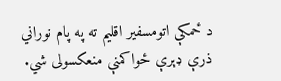د ځمکې اتومسفیر اقلیم ته په پام نوراني ذرې ډېرې ځواکمنې منعکسولی شي.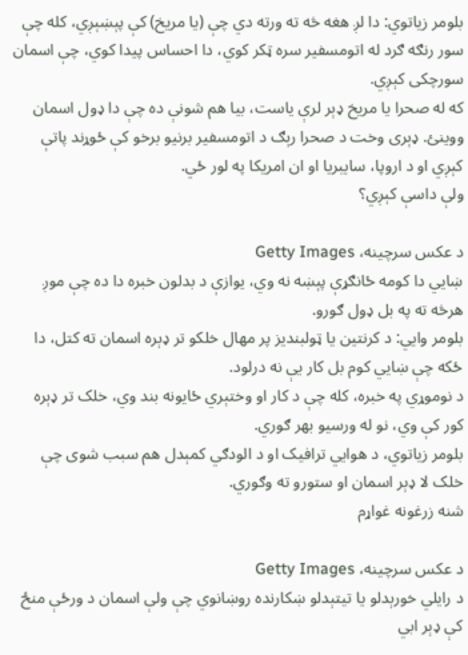بلومر زیاتوي: دا لږ هغه څه ته ورته دي چې (یا مریخ) کې پېښېږي، کله چې سور رنګه ګرد له اتومسفیر سره ټکر کوي، دا احساس پیدا کوي، چې اسمان سورچکی کېږي.
که له صحرا یا مریخ ډېر لرې یاست، بیا هم شونې ده چې دا ډول اسمان ووینئ. ډېری وخت د صحرا رېګ د اتومسفیر برنیو برخو کې ځوړند پاتې کېږي او د اروپا، سایبریا او ان امریکا په لور ځي.
ولې داسې کېږي؟

د عکس سرچینه، Getty Images
ښايي دا کومه ځانګړې پېښه نه وي، یوازې د بدلون خبره دا ده چې موږ هرڅه ته په بل ډول ګورو.
بلومر وایي: د کرنتین یا ټولبندیز پر مهال خلکو تر ډېره اسمان ته کتل، دا ځکه چې ښايي کوم بل کار یې نه درلود.
د نوموړي په خبره، کله چې د کار او وختېري ځایونه بند وي، خلک تر ډېره کور کې وي، نو له ورسیو بهر ګوري.
بلومر زیاتوي، د هوايي ترافیک او د الودګي کمېدل هم سبب شوی چې خلک لا ډېر اسمان او ستورو ته وګوري.
شنه زرغونه غواړم

د عکس سرچینه، Getty Images
د رایلي خورېدلو یا تیتېدلو ښکارنده روښانوي چې ولې اسمان د ورځې منځ کې ډېر ابي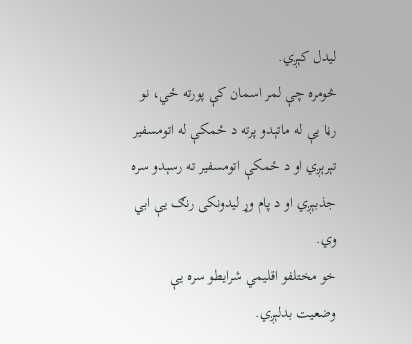لیدل کېږي.
څومره چې لمر اسمان کې پورته ځي، نو رڼا یې له ماتېدو پرته د ځمکې له اتومسفیر تېرېږي او د ځمکې اتومسفیر ته رسېدو سره جذبېږي او د پام وړ لیدونکی رنګ یې ابي وي.
خو مختلفو اقلیمي شرایطو سره یې وضعیت بدلېږي.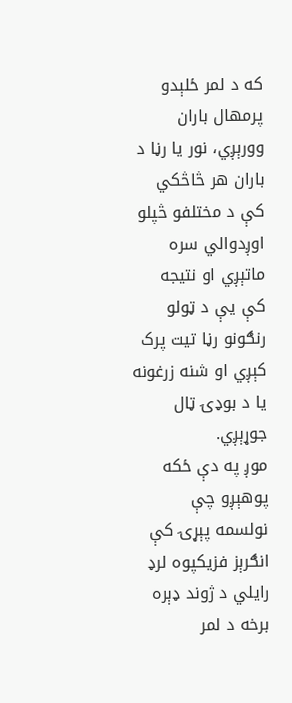که د لمر ځلېدو پرمهال باران وورېږي، نور یا رڼا د باران هر څاڅکي کې د مختلفو څپلو اوږدوالي سره ماتېږي او نتیجه کې یې د ټولو رنګونو رڼا تیت پرک کېږي او شنه زرغونه یا د بوډۍ ټال جوړېږي.
موږ په دې ځکه پوهېږو چې نولسمه پېړۍ کې انګرېز فزیکپوه لرډ رایلي د ژوند ډېره برخه د لمر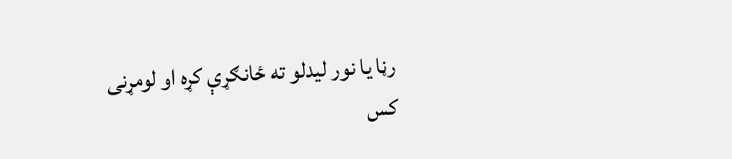رڼا یا نور لیدلو ته ځانګړې کړه او لومړنی کس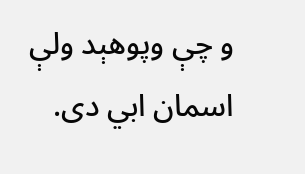و چې وپوهېد ولې اسمان ابي دی.